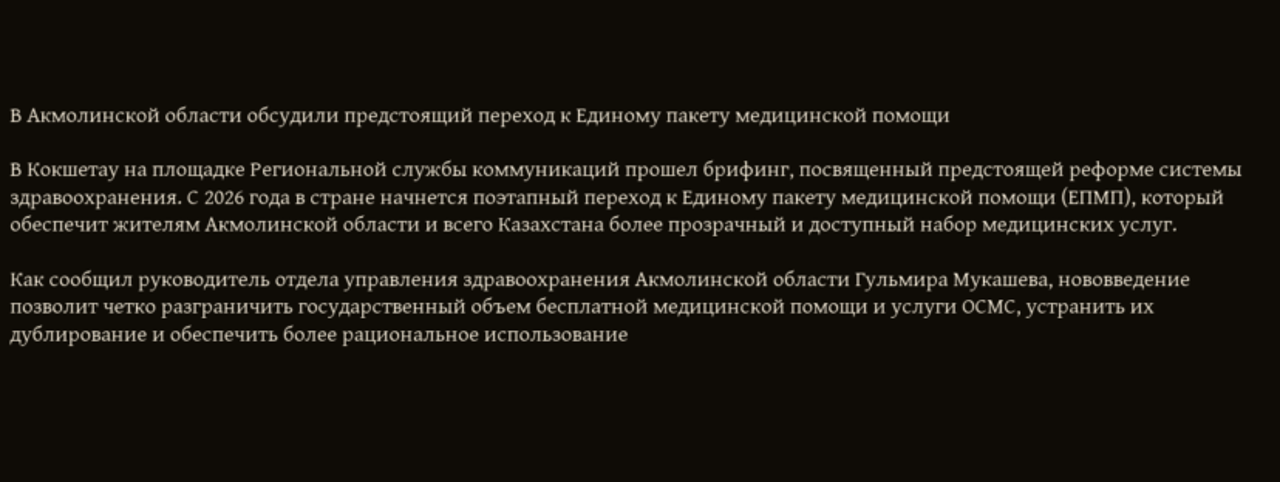В Акмолинской области обсудили предстоящий переход к Единому пакету медицинской помощи

В Кокшетау на площадке Региональной службы коммуникаций прошел брифинг, посвященный предстоящей реформе системы здравоохранения. С 2026 года в стране начнется поэтапный переход к Единому пакету медицинской помощи (ЕПМП), который обеспечит жителям Акмолинской области и всего Казахстана более прозрачный и доступный набор медицинских услуг.

Как сообщил руководитель отдела управления здравоохранения Акмолинской области Гульмира Мукашева, нововведение позволит четко разграничить государственный объем бесплатной медицинской помощи и услуги ОСМС, устранить их дублирование и обеспечить более рациональное использование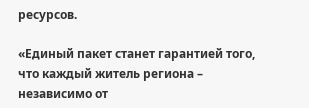ресурсов.

«Единый пакет станет гарантией того, что каждый житель региона – независимо от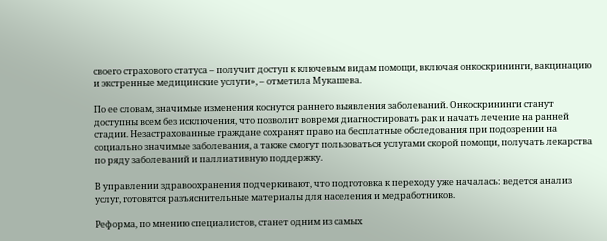своего страхового статуса – получит доступ к ключевым видам помощи, включая онкоскрининги, вакцинацию и экстренные медицинские услуги», – отметила Мукашева.

По ее словам, значимые изменения коснутся раннего выявления заболеваний. Онкоскрининги станут доступны всем без исключения, что позволит вовремя диагностировать рак и начать лечение на ранней стадии. Незастрахованные граждане сохранят право на бесплатные обследования при подозрении на социально значимые заболевания, а также смогут пользоваться услугами скорой помощи, получать лекарства по ряду заболеваний и паллиативную поддержку.

В управлении здравоохранения подчеркивают, что подготовка к переходу уже началась: ведется анализ услуг, готовятся разъяснительные материалы для населения и медработников.

Реформа, по мнению специалистов, станет одним из самых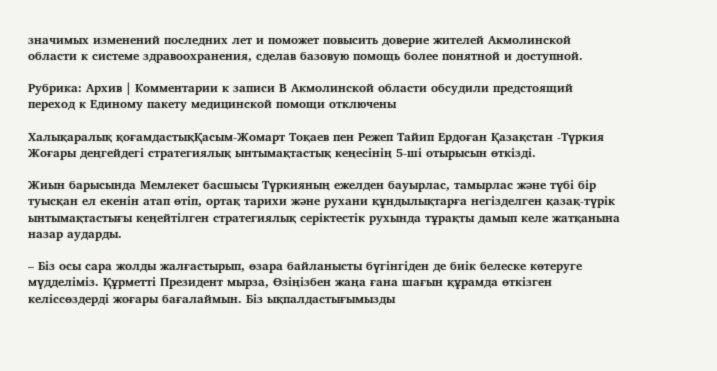значимых изменений последних лет и поможет повысить доверие жителей Акмолинской области к системе здравоохранения, сделав базовую помощь более понятной и доступной.

Рубрика: Архив | Комментарии к записи В Акмолинской области обсудили предстоящий переход к Единому пакету медицинской помощи отключены

Халықаралық қоғамдастықҚасым-Жомарт Тоқаев пен Режеп Тайип Ердоған Қазақстан -Түркия Жоғары деңгейдегі стратегиялық ынтымақтастық кеңесінің 5-ші отырысын өткізді.

Жиын барысында Мемлекет басшысы Түркияның ежелден бауырлас, тамырлас және түбі бір туысқан ел екенін атап өтіп, ортақ тарихи және рухани құндылықтарға негізделген қазақ-түрік ынтымақтастығы кеңейтілген стратегиялық серіктестік рухында тұрақты дамып келе жатқанына назар аударды.

– Біз осы сара жолды жалғастырып, өзара байланысты бүгінгіден де биік белеске көтеруге мүдделіміз. Құрметті Президент мырза, Өзіңізбен жаңа ғана шағын құрамда өткізген келіссөздерді жоғары бағалаймын. Біз ықпалдастығымызды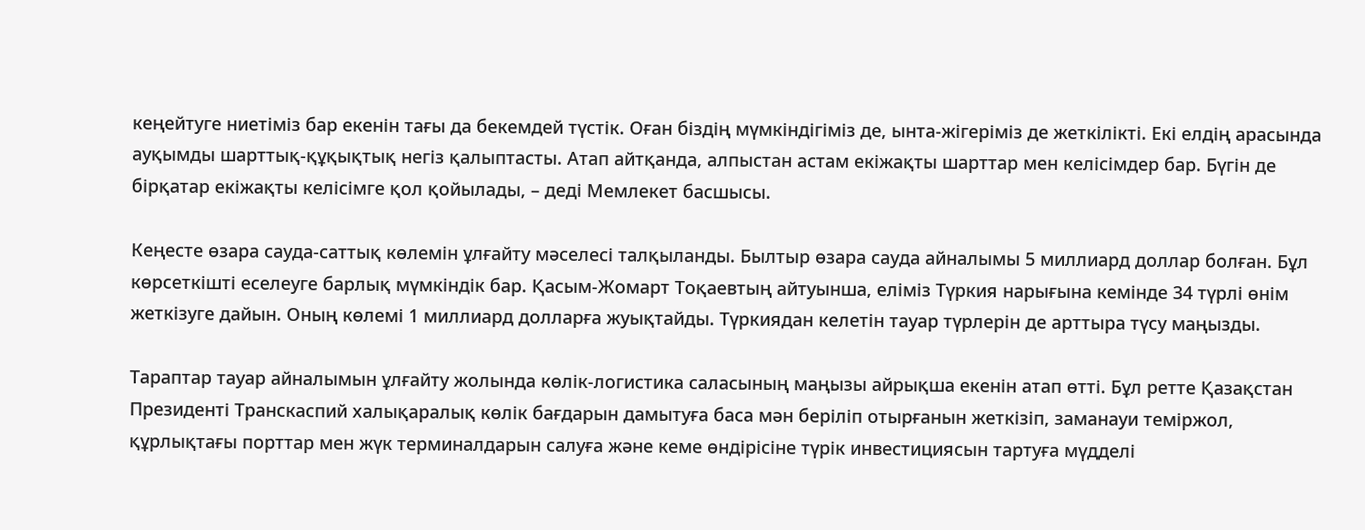кеңейтуге ниетіміз бар екенін тағы да бекемдей түстік. Оған біздің мүмкіндігіміз де, ынта-жігеріміз де жеткілікті. Екі елдің арасында ауқымды шарттық-құқықтық негіз қалыптасты. Атап айтқанда, алпыстан астам екіжақты шарттар мен келісімдер бар. Бүгін де бірқатар екіжақты келісімге қол қойылады, – деді Мемлекет басшысы.

Кеңесте өзара сауда-саттық көлемін ұлғайту мәселесі талқыланды. Былтыр өзара сауда айналымы 5 миллиард доллар болған. Бұл көрсеткішті еселеуге барлық мүмкіндік бар. Қасым-Жомарт Тоқаевтың айтуынша, еліміз Түркия нарығына кемінде 34 түрлі өнім жеткізуге дайын. Оның көлемі 1 миллиард долларға жуықтайды. Түркиядан келетін тауар түрлерін де арттыра түсу маңызды.

Тараптар тауар айналымын ұлғайту жолында көлік-логистика саласының маңызы айрықша екенін атап өтті. Бұл ретте Қазақстан Президенті Транскаспий халықаралық көлік бағдарын дамытуға баса мән беріліп отырғанын жеткізіп, заманауи теміржол, құрлықтағы порттар мен жүк терминалдарын салуға және кеме өндірісіне түрік инвестициясын тартуға мүдделі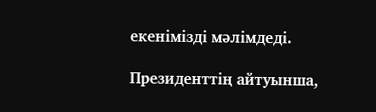екенімізді мәлімдеді.

Президенттің айтуынша,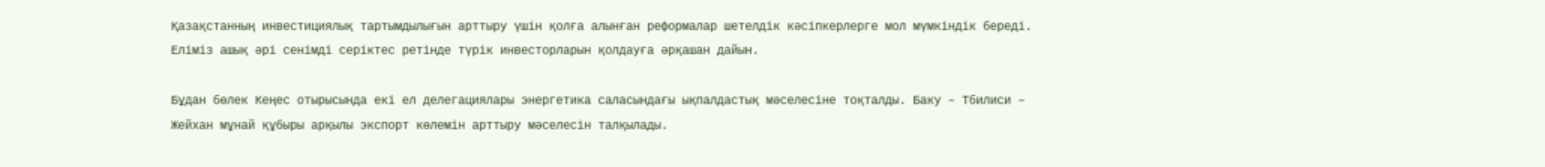Қазақстанның инвестициялық тартымдылығын арттыру үшін қолға алынған реформалар шетелдік кәсіпкерлерге мол мүмкіндік береді. Еліміз ашық әрі сенімді серіктес ретінде түрік инвесторларын қолдауға әрқашан дайын.

Бұдан бөлек Кеңес отырысында екі ел делегациялары энергетика саласындағы ықпалдастық мәселесіне тоқталды. Баку – Тбилиси – Жейхан мұнай құбыры арқылы экспорт көлемін арттыру мәселесін талқылады.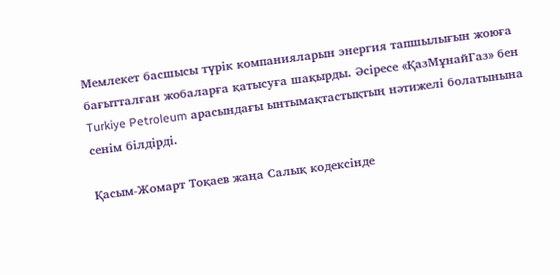Мемлекет басшысы түрік компанияларын энергия тапшылығын жоюға бағытталған жобаларға қатысуға шақырды. Әсіресе «ҚазМұнайГаз» бен Turkiye Petroleum арасындағы ынтымақтастықтың нәтижелі болатынына сенім білдірді.

Қасым-Жомарт Тоқаев жаңа Салық кодексінде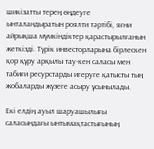шикізатты терең өңдеуге ынталандыратын роялти тәртібі, яғни айрықша мүмкіндіктер қарастырылғанын жеткізді. Түрік инвесторларына бірлескен қор құру арқылы тау-кен саласы мен табиғи ресурстарды игеруге қатысты тың жобаларды жүзеге асыру ұсынылады.

Екі елдің ауыл шаруашылығы саласындағы ынтымақтастығының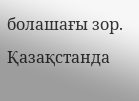болашағы зор. Қазақстанда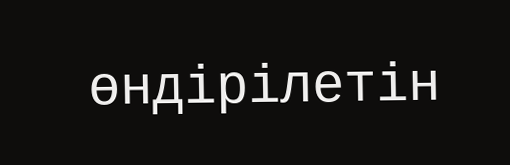өндірілетін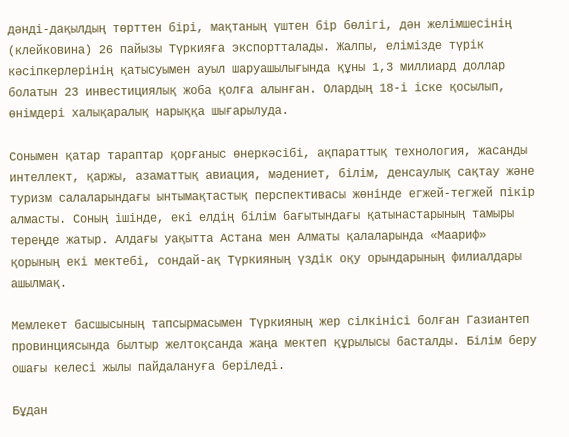дәнді-дақылдың төрттен бірі, мақтаның үштен бір бөлігі, дән желімшесінің (клейковина) 26 пайызы Түркияға экспортталады. Жалпы, елімізде түрік кәсіпкерлерінің қатысуымен ауыл шаруашылығында құны 1,3 миллиард доллар болатын 23 инвестициялық жоба қолға алынған. Олардың 18-і іске қосылып, өнімдері халықаралық нарыққа шығарылуда.

Сонымен қатар тараптар қорғаныс өнеркәсібі, ақпараттық технология, жасанды интеллект, қаржы, азаматтық авиация, мәдениет, білім, денсаулық сақтау және туризм салаларындағы ынтымақтастық перспективасы жөнінде егжей-тегжей пікір алмасты. Соның ішінде, екі елдің білім бағытындағы қатынастарының тамыры тереңде жатыр. Алдағы уақытта Астана мен Алматы қалаларында «Маариф» қорының екі мектебі, сондай-ақ Түркияның үздік оқу орындарының филиалдары ашылмақ.

Мемлекет басшысының тапсырмасымен Түркияның жер сілкінісі болған Газиантеп провинциясында былтыр желтоқсанда жаңа мектеп құрылысы басталды. Білім беру ошағы келесі жылы пайдалануға беріледі.

Бұдан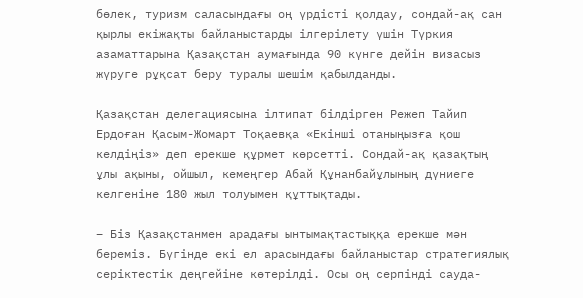бөлек, туризм саласындағы оң үрдісті қолдау, сондай-ақ сан қырлы екіжақты байланыстарды ілгерілету үшін Түркия азаматтарына Қазақстан аумағында 90 күнге дейін визасыз жүруге рұқсат беру туралы шешім қабылданды.

Қазақстан делегациясына ілтипат білдірген Режеп Тайип Ердоған Қасым-Жомарт Тоқаевқа «Екінші отаныңызға қош келдіңіз» деп ерекше құрмет көрсетті. Сондай-ақ қазақтың ұлы ақыны, ойшыл, кемеңгер Абай Құнанбайұлының дүниеге келгеніне 180 жыл толуымен құттықтады.

– Біз Қазақстанмен арадағы ынтымақтастыққа ерекше мән береміз. Бүгінде екі ел арасындағы байланыстар стратегиялық серіктестік деңгейіне көтерілді. Осы оң серпінді сауда-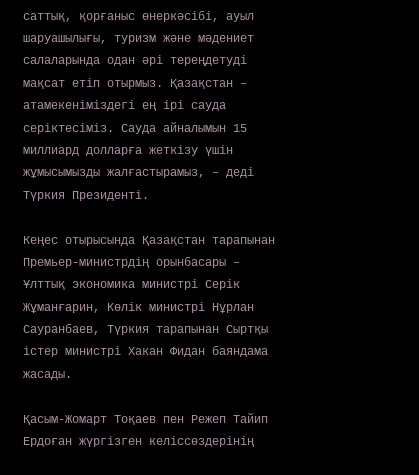саттық, қорғаныс өнеркәсібі, ауыл шаруашылығы, туризм және мәдениет салаларында одан әрі тереңдетуді мақсат етіп отырмыз. Қазақстан – атамекеніміздегі ең ірі сауда серіктесіміз. Сауда айналымын 15 миллиард долларға жеткізу үшін жұмысымызды жалғастырамыз, – деді Түркия Президенті.

Кеңес отырысында Қазақстан тарапынан Премьер-министрдің орынбасары – Ұлттық экономика министрі Серік Жұманғарин, Көлік министрі Нұрлан Сауранбаев, Түркия тарапынан Сыртқы істер министрі Хакан Фидан баяндама жасады.

Қасым-Жомарт Тоқаев пен Режеп Тайип Ердоған жүргізген келіссөздерінің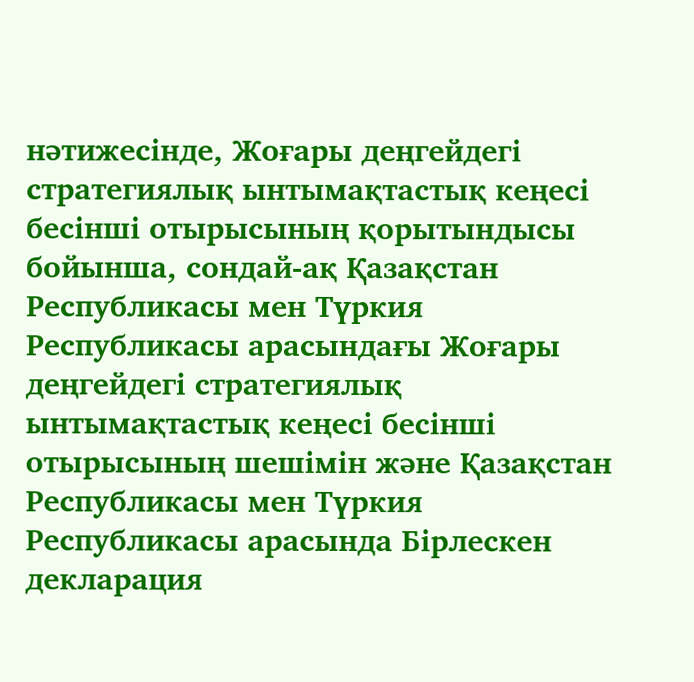нәтижесінде, Жоғары деңгейдегі стратегиялық ынтымақтастық кеңесі бесінші отырысының қорытындысы бойынша, сондай-ақ Қазақстан Республикасы мен Түркия Республикасы арасындағы Жоғары деңгейдегі стратегиялық ынтымақтастық кеңесі бесінші отырысының шешімін және Қазақстан Республикасы мен Түркия Республикасы арасында Бірлескен декларация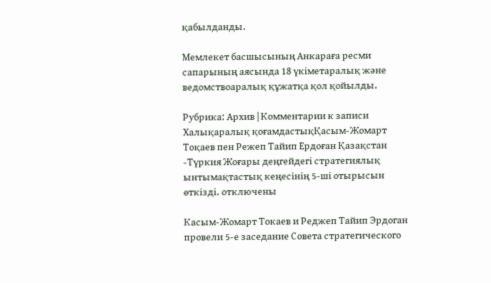қабылданды.

Мемлекет басшысының Анкараға ресми сапарының аясында 18 үкіметаралық және ведомствоаралық құжатқа қол қойылды.

Рубрика: Архив | Комментарии к записи Халықаралық қоғамдастықҚасым-Жомарт Тоқаев пен Режеп Тайип Ердоған Қазақстан -Түркия Жоғары деңгейдегі стратегиялық ынтымақтастық кеңесінің 5-ші отырысын өткізді. отключены

Касым-Жомарт Токаев и Реджеп Тайип Эрдоган провели 5-е заседание Совета стратегического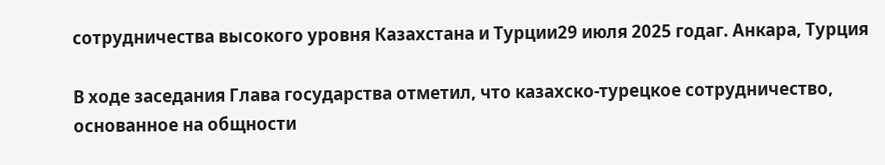сотрудничества высокого уровня Казахстана и Турции29 июля 2025 годаг. Анкара, Турция

В ходе заседания Глава государства отметил, что казахско-турецкое сотрудничество, основанное на общности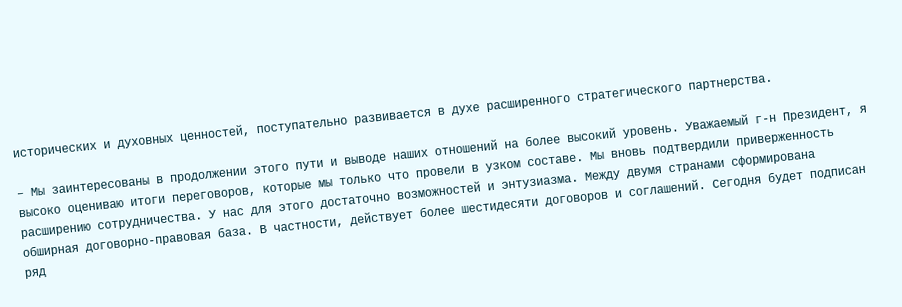исторических и духовных ценностей, поступательно развивается в духе расширенного стратегического партнерства.

– Мы заинтересованы в продолжении этого пути и выводе наших отношений на более высокий уровень. Уважаемый г-н Президент, я высоко оцениваю итоги переговоров, которые мы только что провели в узком составе. Мы вновь подтвердили приверженность расширению сотрудничества. У нас для этого достаточно возможностей и энтузиазма. Между двумя странами сформирована обширная договорно-правовая база. В частности, действует более шестидесяти договоров и соглашений. Сегодня будет подписан ряд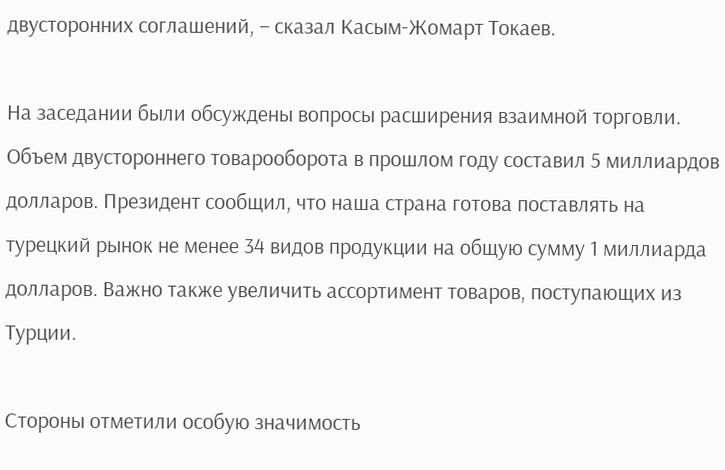двусторонних соглашений, – сказал Касым-Жомарт Токаев.

На заседании были обсуждены вопросы расширения взаимной торговли. Объем двустороннего товарооборота в прошлом году составил 5 миллиардов долларов. Президент сообщил, что наша страна готова поставлять на турецкий рынок не менее 34 видов продукции на общую сумму 1 миллиарда долларов. Важно также увеличить ассортимент товаров, поступающих из Турции.

Стороны отметили особую значимость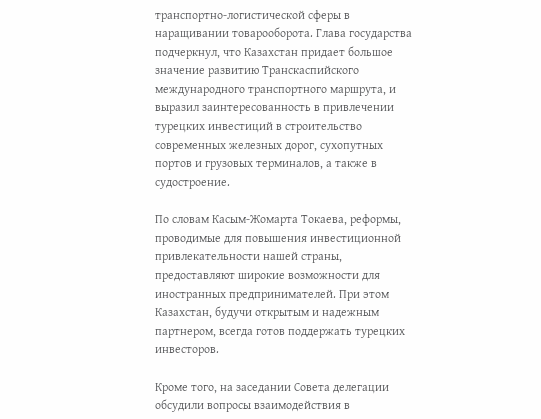транспортно-логистической сферы в наращивании товарооборота. Глава государства подчеркнул, что Казахстан придает большое значение развитию Транскаспийского международного транспортного маршрута, и выразил заинтересованность в привлечении турецких инвестиций в строительство современных железных дорог, сухопутных портов и грузовых терминалов, а также в судостроение.

По словам Касым-Жомарта Токаева, реформы, проводимые для повышения инвестиционной привлекательности нашей страны, предоставляют широкие возможности для иностранных предпринимателей. При этом Казахстан, будучи открытым и надежным партнером, всегда готов поддержать турецких инвесторов.

Кроме того, на заседании Совета делегации обсудили вопросы взаимодействия в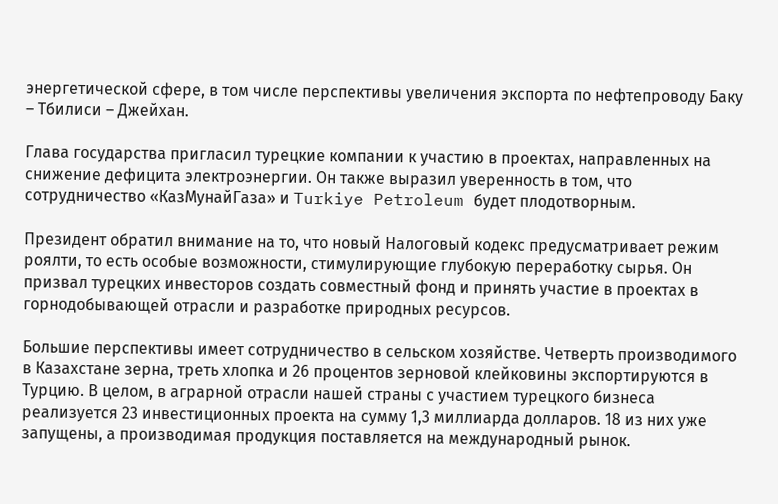энергетической сфере, в том числе перспективы увеличения экспорта по нефтепроводу Баку – Тбилиси – Джейхан.

Глава государства пригласил турецкие компании к участию в проектах, направленных на снижение дефицита электроэнергии. Он также выразил уверенность в том, что сотрудничество «КазМунайГаза» и Turkiye Petroleum будет плодотворным.

Президент обратил внимание на то, что новый Налоговый кодекс предусматривает режим роялти, то есть особые возможности, стимулирующие глубокую переработку сырья. Он призвал турецких инвесторов создать совместный фонд и принять участие в проектах в горнодобывающей отрасли и разработке природных ресурсов.

Большие перспективы имеет сотрудничество в сельском хозяйстве. Четверть производимого в Казахстане зерна, треть хлопка и 26 процентов зерновой клейковины экспортируются в Турцию. В целом, в аграрной отрасли нашей страны с участием турецкого бизнеса реализуется 23 инвестиционных проекта на сумму 1,3 миллиарда долларов. 18 из них уже запущены, а производимая продукция поставляется на международный рынок.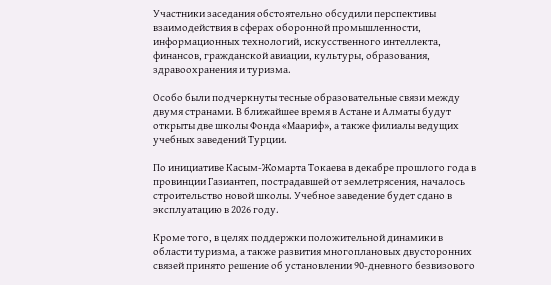Участники заседания обстоятельно обсудили перспективы взаимодействия в сферах оборонной промышленности, информационных технологий, искусственного интеллекта, финансов, гражданской авиации, культуры, образования, здравоохранения и туризма.

Особо были подчеркнуты тесные образовательные связи между двумя странами. В ближайшее время в Астане и Алматы будут открыты две школы Фонда «Маариф», а также филиалы ведущих учебных заведений Турции.

По инициативе Касым-Жомарта Токаева в декабре прошлого года в провинции Газиантеп, пострадавшей от землетрясения, началось строительство новой школы. Учебное заведение будет сдано в эксплуатацию в 2026 году.

Кроме того, в целях поддержки положительной динамики в области туризма, а также развития многоплановых двусторонних связей принято решение об установлении 90-дневного безвизового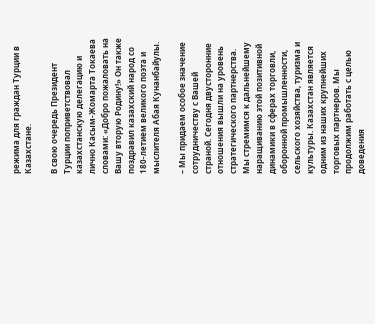режима для граждан Турции в Казахстане.

В свою очередь Президент Турции поприветствовал казахстанскую делегацию и лично Касым-Жомарта Токаева словами: «Добро пожаловать на Вашу вторую Родину!» Он также поздравил казахский народ со 180-летием великого поэта и мыслителя Абая Кунанбайулы.

– Мы придаем особое значение сотрудничеству с Вашей страной. Сегодня двусторонние отношения вышли на уровень стратегического партнерства. Мы стремимся к дальнейшему наращиванию этой позитивной динамики в сферах торговли, оборонной промышленности, сельского хозяйства, туризма и культуры. Казахстан является одним из наших крупнейших торговых партнеров. Мы продолжим работать с целью доведения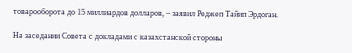товарооборота до 15 миллиардов долларов, – заявил Реджеп Тайип Эрдоган.

На заседании Совета с докладами с казахстанской стороны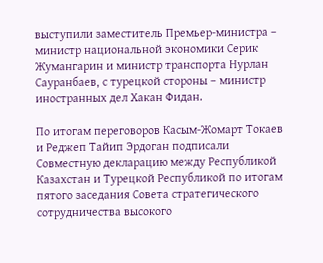выступили заместитель Премьер-министра – министр национальной экономики Серик Жумангарин и министр транспорта Нурлан Сауранбаев, с турецкой стороны – министр иностранных дел Хакан Фидан.

По итогам переговоров Касым-Жомарт Токаев и Реджеп Тайип Эрдоган подписали Совместную декларацию между Республикой Казахстан и Турецкой Республикой по итогам пятого заседания Совета стратегического сотрудничества высокого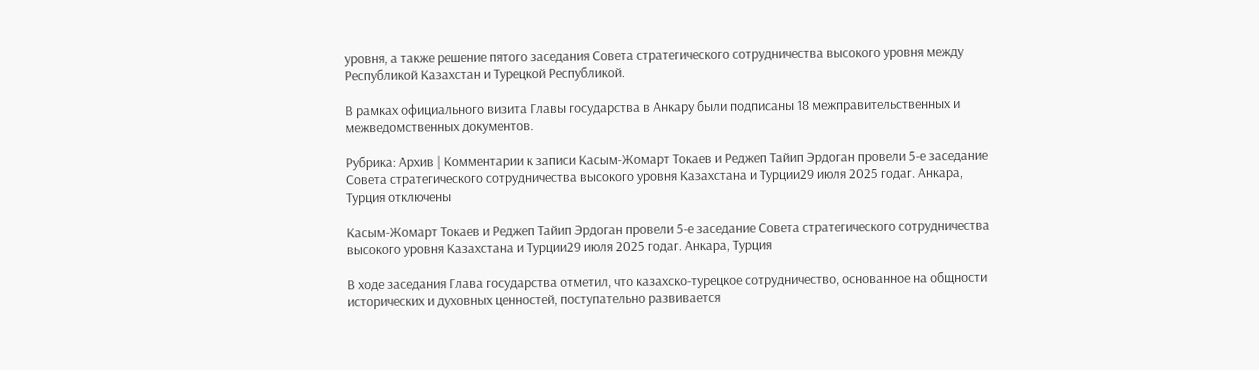уровня, а также решение пятого заседания Совета стратегического сотрудничества высокого уровня между Республикой Казахстан и Турецкой Республикой.

В рамках официального визита Главы государства в Анкару были подписаны 18 межправительственных и межведомственных документов.

Рубрика: Архив | Комментарии к записи Касым-Жомарт Токаев и Реджеп Тайип Эрдоган провели 5-е заседание Совета стратегического сотрудничества высокого уровня Казахстана и Турции29 июля 2025 годаг. Анкара, Турция отключены

Касым-Жомарт Токаев и Реджеп Тайип Эрдоган провели 5-е заседание Совета стратегического сотрудничества высокого уровня Казахстана и Турции29 июля 2025 годаг. Анкара, Турция

В ходе заседания Глава государства отметил, что казахско-турецкое сотрудничество, основанное на общности исторических и духовных ценностей, поступательно развивается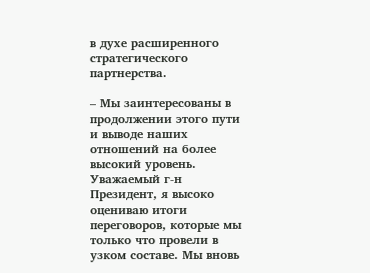в духе расширенного стратегического партнерства.

– Мы заинтересованы в продолжении этого пути и выводе наших отношений на более высокий уровень. Уважаемый г-н Президент, я высоко оцениваю итоги переговоров, которые мы только что провели в узком составе. Мы вновь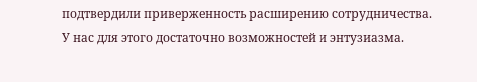подтвердили приверженность расширению сотрудничества. У нас для этого достаточно возможностей и энтузиазма.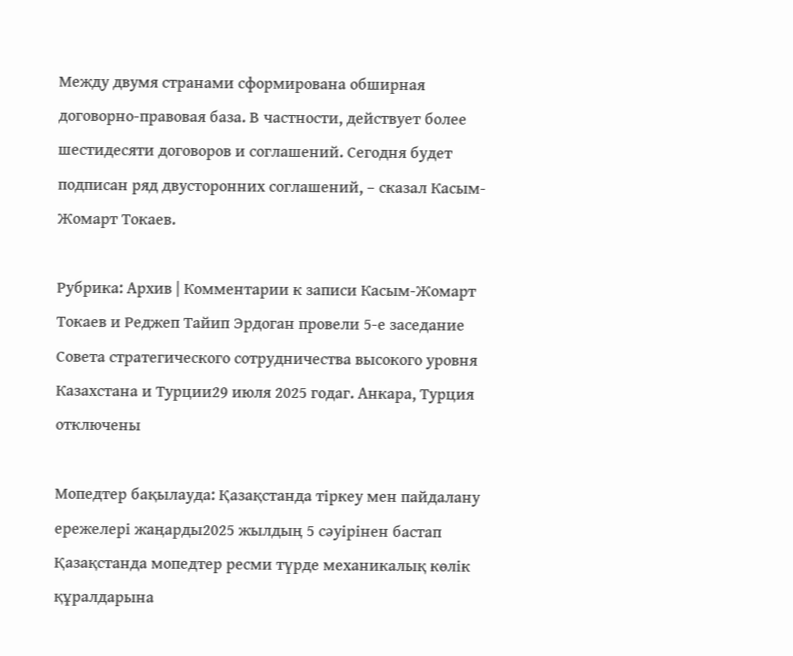Между двумя странами сформирована обширная договорно-правовая база. В частности, действует более шестидесяти договоров и соглашений. Сегодня будет подписан ряд двусторонних соглашений, – сказал Касым-Жомарт Токаев.

Рубрика: Архив | Комментарии к записи Касым-Жомарт Токаев и Реджеп Тайип Эрдоган провели 5-е заседание Совета стратегического сотрудничества высокого уровня Казахстана и Турции29 июля 2025 годаг. Анкара, Турция отключены

Мопедтер бақылауда: Қазақстанда тіркеу мен пайдалану ережелері жаңарды2025 жылдың 5 сәуірінен бастап Қазақстанда мопедтер ресми түрде механикалық көлік құралдарына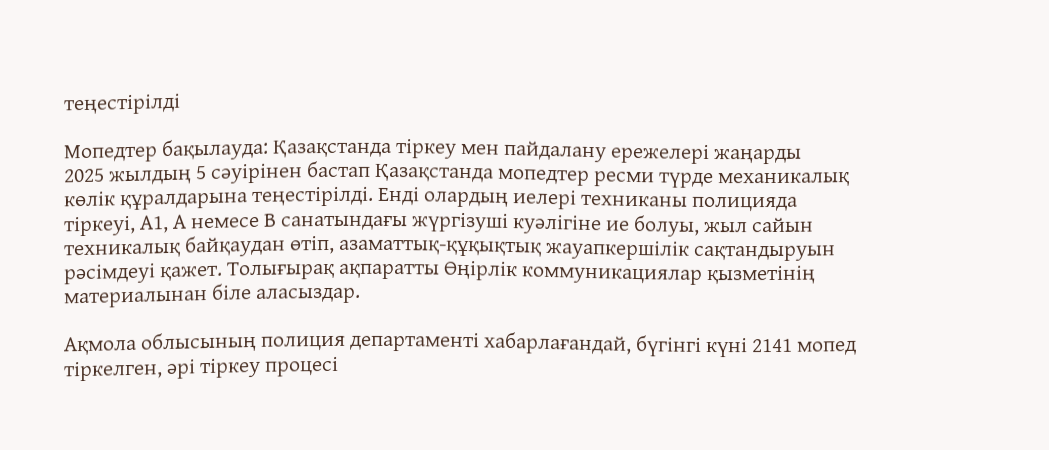теңестірілді

Мопедтер бақылауда: Қазақстанда тіркеу мен пайдалану ережелері жаңарды
2025 жылдың 5 сәуірінен бастап Қазақстанда мопедтер ресми түрде механикалық көлік құралдарына теңестірілді. Енді олардың иелері техниканы полицияда тіркеуі, А1, А немесе В санатындағы жүргізуші куәлігіне ие болуы, жыл сайын техникалық байқаудан өтіп, азаматтық-құқықтық жауапкершілік сақтандыруын рәсімдеуі қажет. Толығырақ ақпаратты Өңірлік коммуникациялар қызметінің материалынан біле аласыздар.

Ақмола облысының полиция департаменті хабарлағандай, бүгінгі күні 2141 мопед тіркелген, әрі тіркеу процесі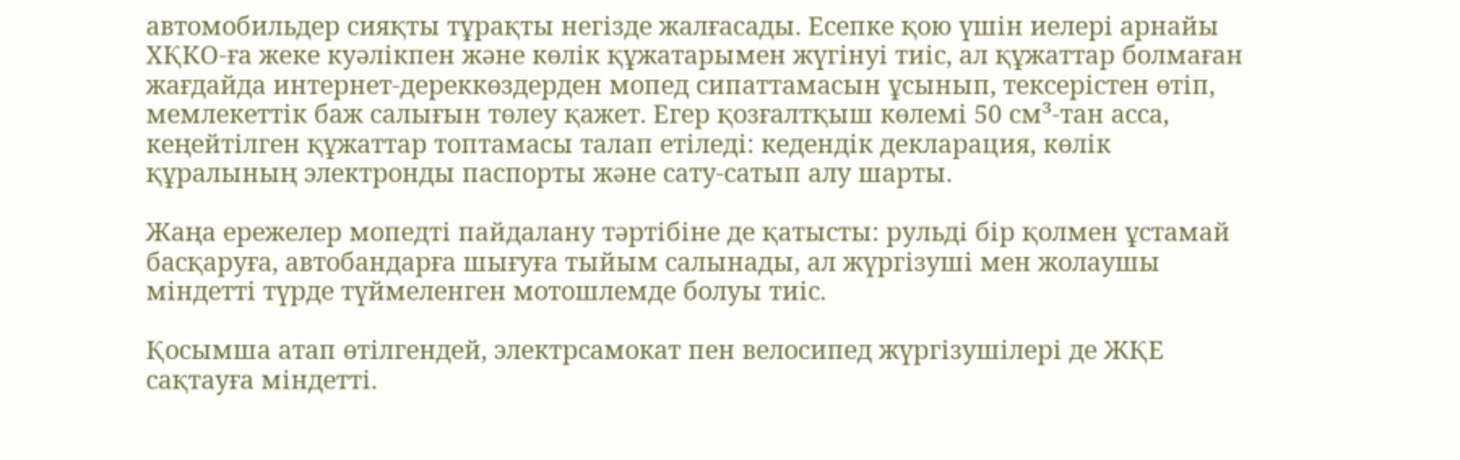автомобильдер сияқты тұрақты негізде жалғасады. Есепке қою үшін иелері арнайы ХҚКО-ға жеке куәлікпен және көлік құжатарымен жүгінуі тиіс, ал құжаттар болмаған жағдайда интернет-дереккөздерден мопед сипаттамасын ұсынып, тексерістен өтіп, мемлекеттік баж салығын төлеу қажет. Егер қозғалтқыш көлемі 50 см³-тан асса, кеңейтілген құжаттар топтамасы талап етіледі: кедендік декларация, көлік құралының электронды паспорты және сату-сатып алу шарты.

Жаңа ережелер мопедті пайдалану тәртібіне де қатысты: рульді бір қолмен ұстамай басқаруға, автобандарға шығуға тыйым салынады, ал жүргізуші мен жолаушы міндетті түрде түймеленген мотошлемде болуы тиіс.

Қосымша атап өтілгендей, электрсамокат пен велосипед жүргізушілері де ЖҚЕ сақтауға міндетті.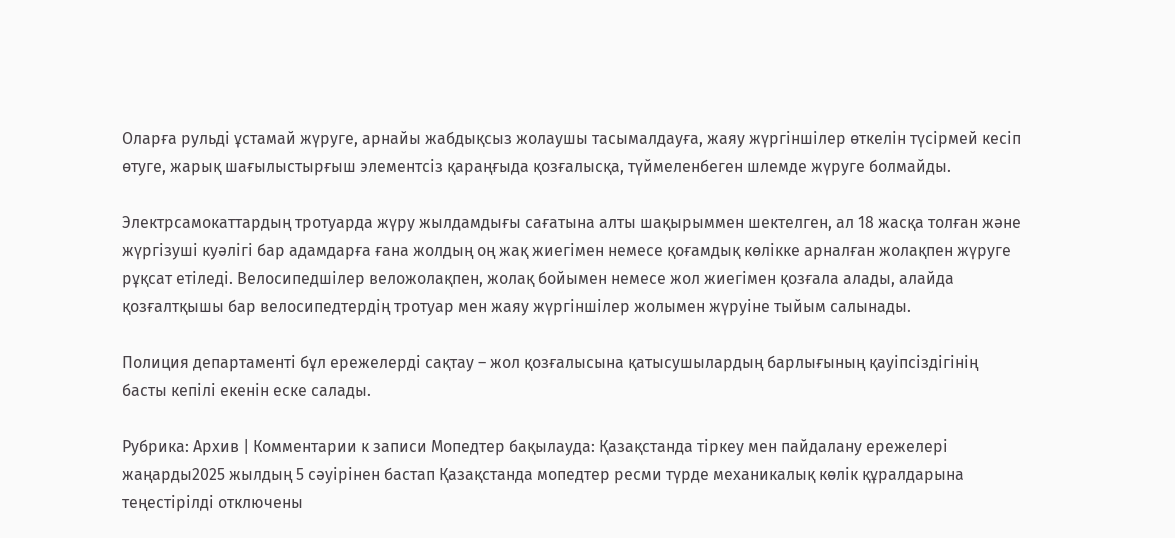Оларға рульді ұстамай жүруге, арнайы жабдықсыз жолаушы тасымалдауға, жаяу жүргіншілер өткелін түсірмей кесіп өтуге, жарық шағылыстырғыш элементсіз қараңғыда қозғалысқа, түймеленбеген шлемде жүруге болмайды.

Электрсамокаттардың тротуарда жүру жылдамдығы сағатына алты шақырыммен шектелген, ал 18 жасқа толған және жүргізуші куәлігі бар адамдарға ғана жолдың оң жақ жиегімен немесе қоғамдық көлікке арналған жолақпен жүруге рұқсат етіледі. Велосипедшілер веложолақпен, жолақ бойымен немесе жол жиегімен қозғала алады, алайда қозғалтқышы бар велосипедтердің тротуар мен жаяу жүргіншілер жолымен жүруіне тыйым салынады.

Полиция департаменті бұл ережелерді сақтау – жол қозғалысына қатысушылардың барлығының қауіпсіздігінің басты кепілі екенін еске салады.

Рубрика: Архив | Комментарии к записи Мопедтер бақылауда: Қазақстанда тіркеу мен пайдалану ережелері жаңарды2025 жылдың 5 сәуірінен бастап Қазақстанда мопедтер ресми түрде механикалық көлік құралдарына теңестірілді отключены